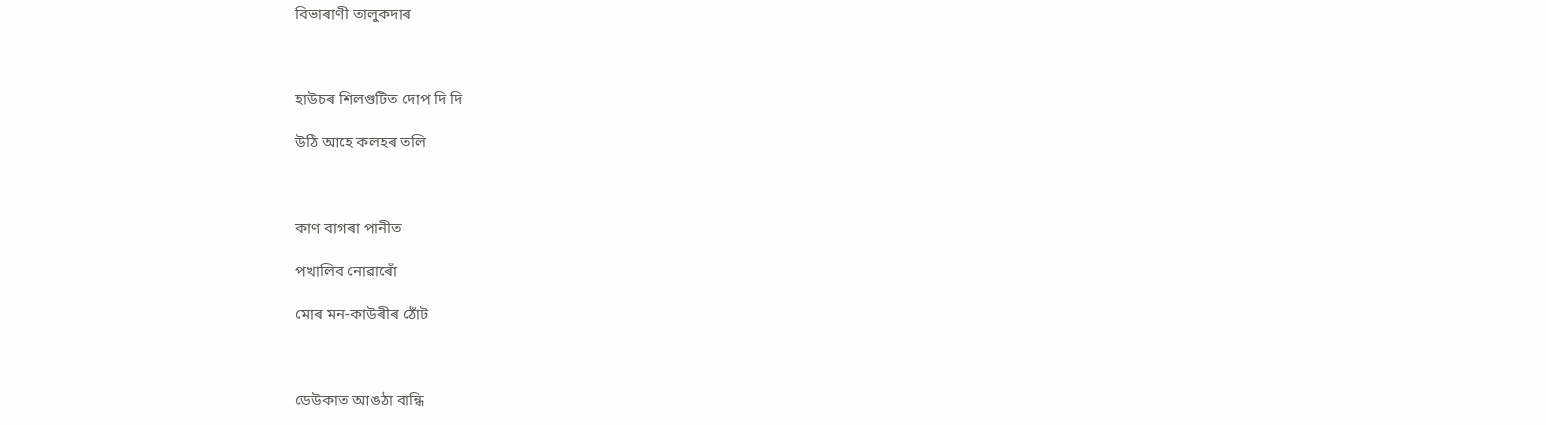বিভাৰাণী তালুকদাৰ



হাউচৰ শিলগুটিত দোপ দি দি

উঠি আহে কলহৰ তলি



কাণ বাগৰা পানীত

পখালিব নোৱাৰোঁ

মোৰ মন-কাউৰীৰ ঠোঁট



ডেউকাত আঙঠা বান্ধি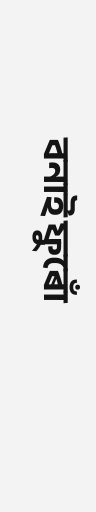বনাই ফুৰোঁ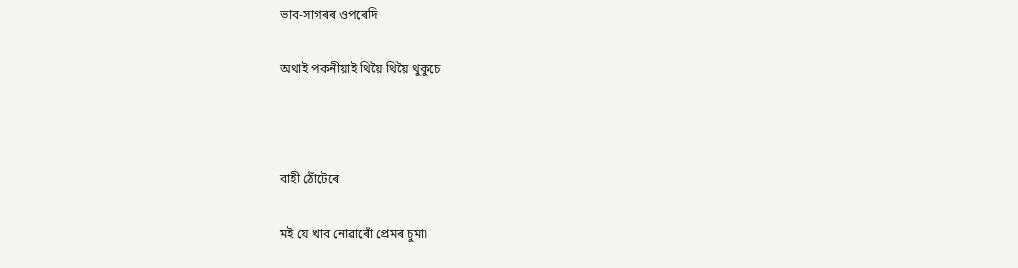ভাব-সাগৰৰ ওপৰেদি

অথাই পকনীয়াই থিয়ৈ থিয়ৈ থুকুচে



বাহী ঠোঁটেৰে

মই যে খাব নোৱাৰোঁ প্ৰেমৰ চুমা৷